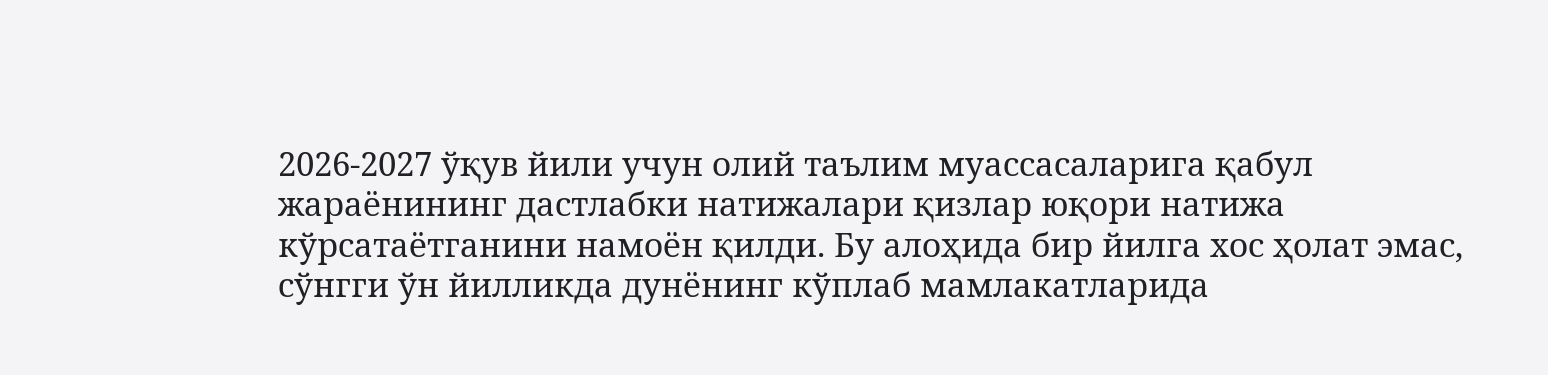2026-2027 ўқув йили учун олий таълим муассасаларига қабул жараёнининг дастлабки натижалари қизлар юқори натижа кўрсатаётганини намоён қилди. Бу алоҳида бир йилга хос ҳолат эмас, сўнгги ўн йилликда дунёнинг кўплаб мамлакатларида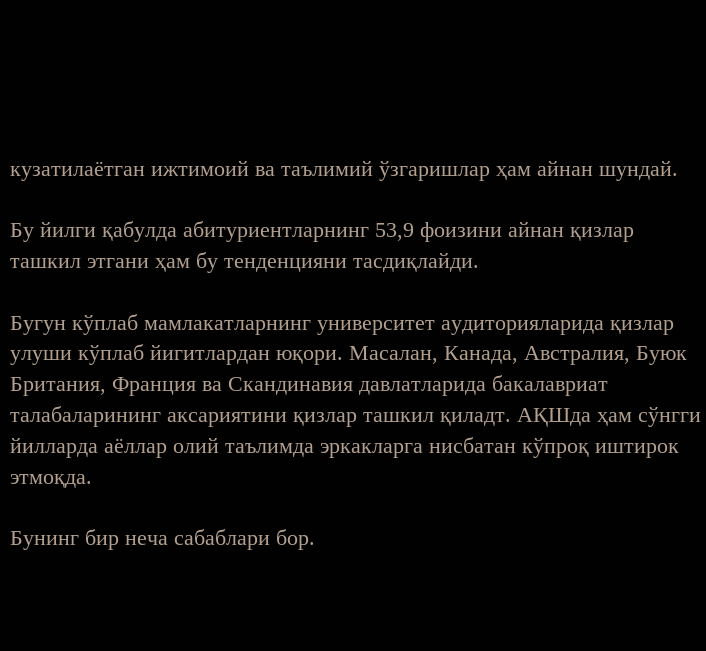кузатилаётган ижтимоий ва таълимий ўзгаришлар ҳам айнан шундай.

Бу йилги қабулда абитуриентларнинг 53,9 фоизини айнан қизлар ташкил этгани ҳам бу тенденцияни тасдиқлайди.

Бугун кўплаб мамлакатларнинг университет аудиторияларида қизлар улуши кўплаб йигитлардан юқори. Масалан, Канада, Австралия, Буюк Британия, Франция ва Скандинавия давлатларида бакалавриат талабаларининг аксариятини қизлар ташкил қиладт. АҚШда ҳам сўнгги йилларда аёллар олий таълимда эркакларга нисбатан кўпроқ иштирок этмоқда.

Бунинг бир неча сабаблари бор.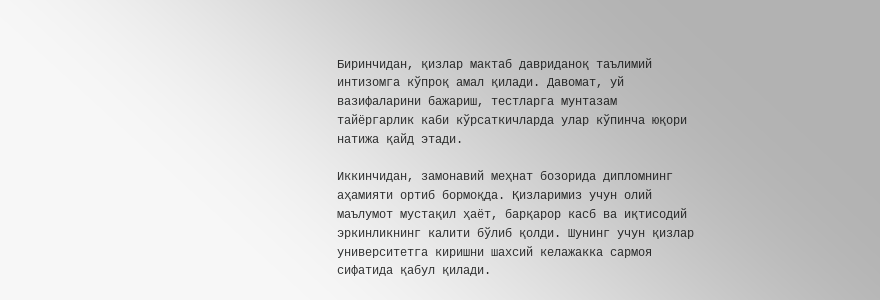Биринчидан, қизлар мактаб давриданоқ таълимий интизомга кўпроқ амал қилади. Давомат, уй вазифаларини бажариш, тестларга мунтазам тайёргарлик каби кўрсаткичларда улар кўпинча юқори натижа қайд этади.

Иккинчидан, замонавий меҳнат бозорида дипломнинг аҳамияти ортиб бормоқда. Қизларимиз учун олий маълумот мустақил ҳаёт, барқарор касб ва иқтисодий эркинликнинг калити бўлиб қолди. Шунинг учун қизлар университетга киришни шахсий келажакка сармоя сифатида қабул қилади.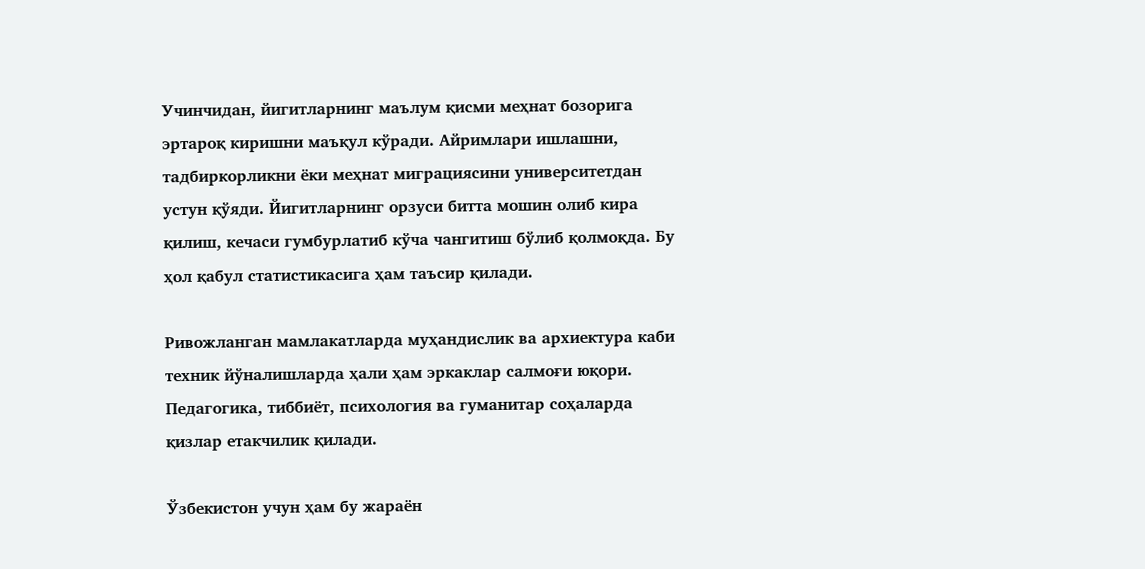Учинчидан, йигитларнинг маълум қисми меҳнат бозорига эртароқ киришни маъқул кўради. Айримлари ишлашни, тадбиркорликни ёки меҳнат миграциясини университетдан устун қўяди. Йигитларнинг орзуси битта мошин олиб кира қилиш, кечаси гумбурлатиб кўча чангитиш бўлиб қолмоқда. Бу ҳол қабул статистикасига ҳам таъсир қилади.

Ривожланган мамлакатларда муҳандислик ва архиектура каби техник йўналишларда ҳали ҳам эркаклар салмоғи юқори. Педагогика, тиббиёт, психология ва гуманитар соҳаларда қизлар етакчилик қилади.

Ўзбекистон учун ҳам бу жараён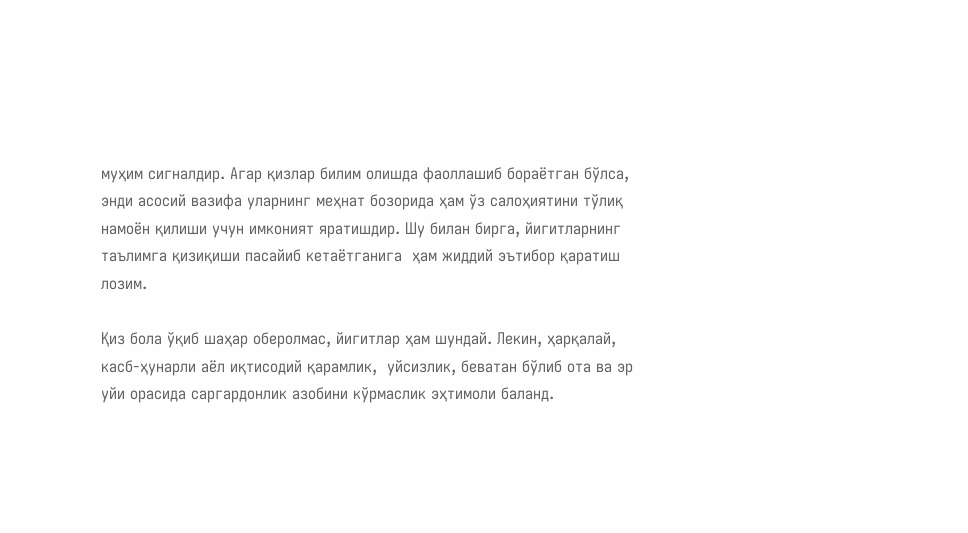муҳим сигналдир. Агар қизлар билим олишда фаоллашиб бораётган бўлса, энди асосий вазифа уларнинг меҳнат бозорида ҳам ўз салоҳиятини тўлиқ намоён қилиши учун имконият яратишдир. Шу билан бирга, йигитларнинг таълимга қизиқиши пасайиб кетаётганига  ҳам жиддий эътибор қаратиш лозим.

Қиз бола ўқиб шаҳар оберолмас, йигитлар ҳам шундай. Лекин, ҳарқалай, касб-ҳунарли аёл иқтисодий қарамлик,  уйсизлик, беватан бўлиб ота ва эр уйи орасида саргардонлик азобини кўрмаслик эҳтимоли баланд.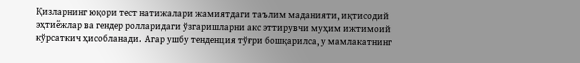Қизларнинг юқори тест натижалари жамиятдаги таълим маданияти, иқтисодий эҳтиёжлар ва гендер ролларидаги ўзгаришларни акс эттирувчи муҳим ижтимоий кўрсаткич ҳисобланади.  Агар ушбу тенденция тўғри бошқарилса, у мамлакатнинг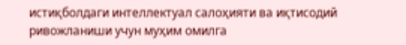истиқболдаги интеллектуал салоҳияти ва иқтисодий ривожланиши учун муҳим омилга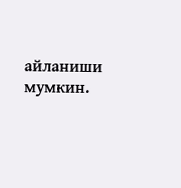айланиши мумкин.